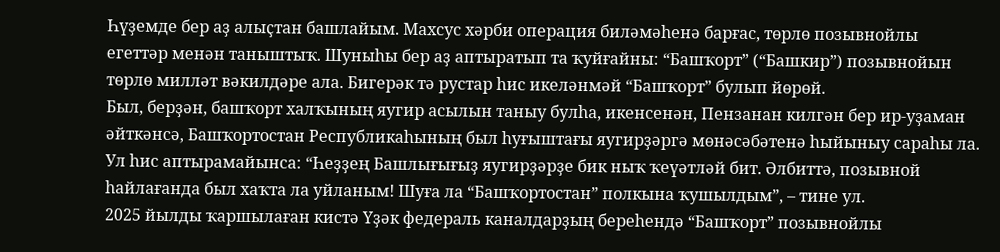Һүҙемде бер аҙ алыҫтан башлайым. Махсус хәрби операция биләмәһенә барғас, төрлө позывнойлы егеттәр менән таныштыҡ. Шуныһы бер аҙ аптыратып та ҡуйғайны: “Башҡорт” (“Башкир”) позывнойын төрлө милләт вәкилдәре ала. Бигерәк тә рустар һис икеләнмәй “Башҡорт” булып йөрөй.
Был, берҙән, башҡорт халҡының яугир асылын таныу булһа, икенсенән, Пензанан килгән бер ир-уҙаман әйткәнсә, Башҡортостан Республикаһының был һуғыштағы яугирҙәргә мөнәсәбәтенә һыйыныу сараһы ла. Ул һис аптырамайынса: “Һеҙҙең Башлығығыҙ яугирҙәрҙе бик ныҡ ҡеүәтләй бит. Әлбиттә, позывной һайлағанда был хаҡта ла уйланым! Шуға ла “Башҡортостан” полкына ҡушылдым”, – тине ул.
2025 йылды ҡаршылаған кистә Үҙәк федераль каналдарҙың береһендә “Башҡорт” позывнойлы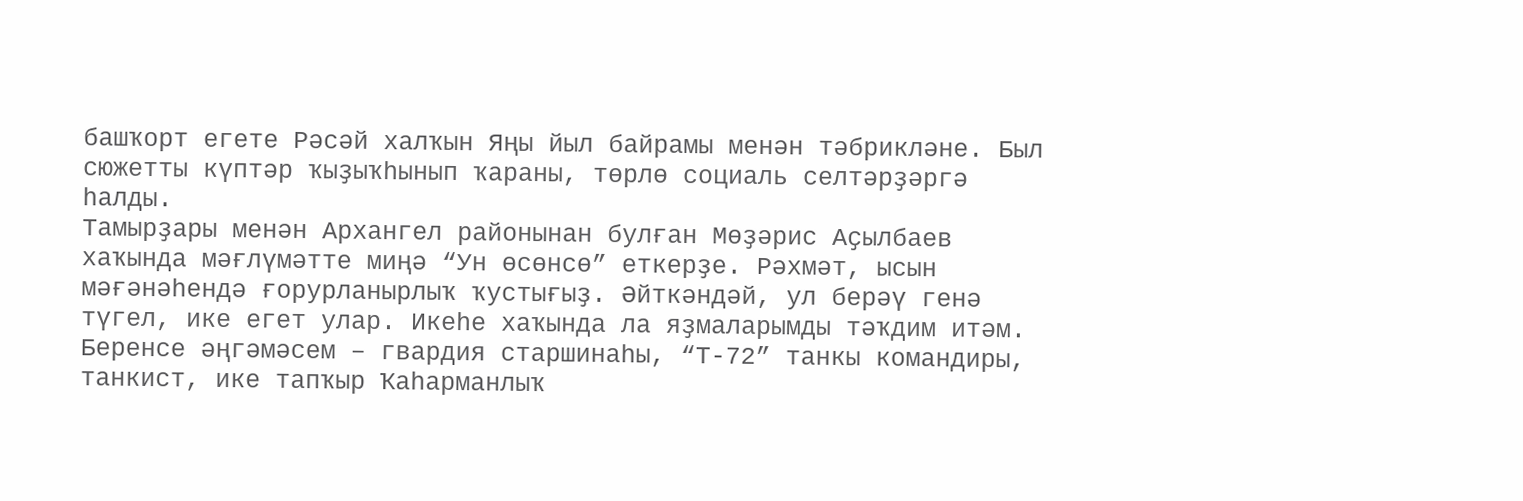башҡорт егете Рәсәй халҡын Яңы йыл байрамы менән тәбрикләне. Был сюжетты күптәр ҡыҙыҡһынып ҡараны, төрлө социаль селтәрҙәргә һалды.
Тамырҙары менән Архангел районынан булған Мөҙәрис Аҫылбаев хаҡында мәғлүмәтте миңә “Ун өсөнсө” еткерҙе. Рәхмәт, ысын мәғәнәһендә ғорурланырлыҡ ҡустығыҙ. Әйткәндәй, ул берәү генә түгел, ике егет улар. Икеһе хаҡында ла яҙмаларымды тәҡдим итәм.
Беренсе әңгәмәсем – гвардия старшинаһы, “Т-72” танкы командиры, танкист, ике тапҡыр Ҡаһарманлыҡ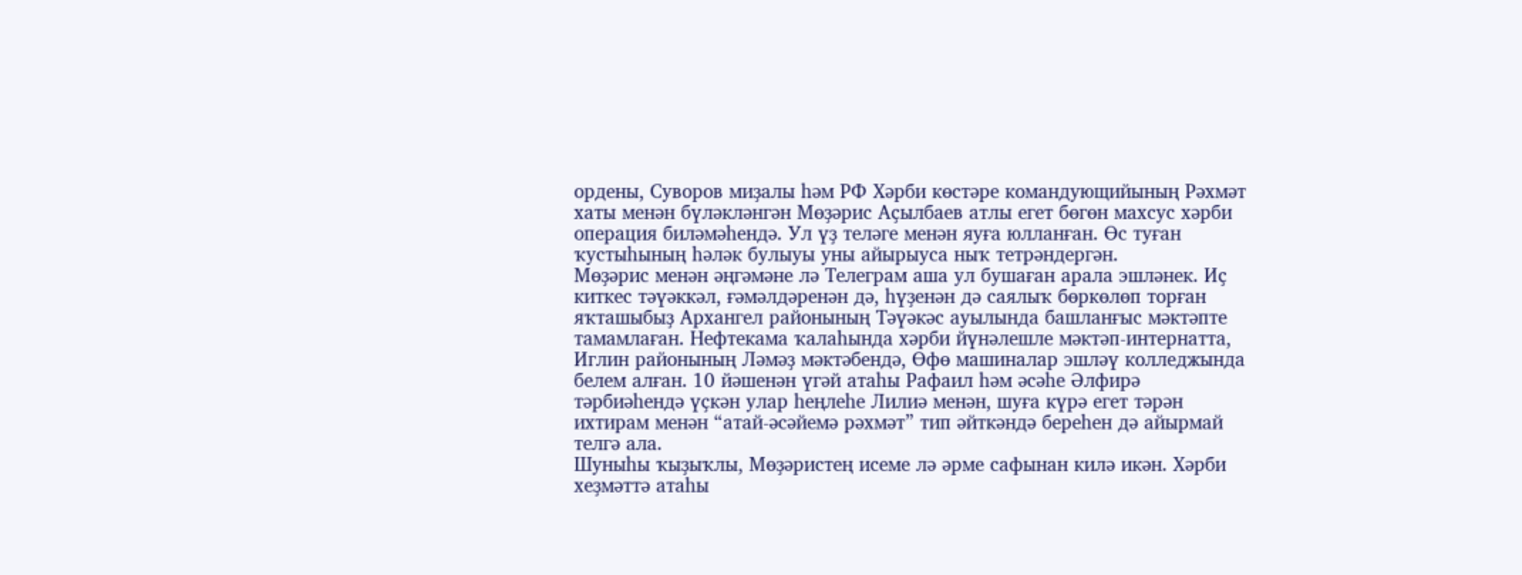ордены, Суворов миҙалы һәм РФ Хәрби көстәре командующийының Рәхмәт хаты менән бүләкләнгән Мөҙәрис Аҫылбаев атлы егет бөгөн махсус хәрби операция биләмәһендә. Ул үҙ теләге менән яуға юлланған. Өс туған ҡустыһының һәләк булыуы уны айырыуса ныҡ тетрәндергән.
Мөҙәрис менән әңгәмәне лә Телеграм аша ул бушаған арала эшләнек. Иҫ киткес тәүәккәл, ғәмәлдәренән дә, һүҙенән дә саялыҡ бөркөлөп торған яҡташыбыҙ Архангел районының Тәүәкәс ауылында башланғыс мәктәпте тамамлаған. Нефтекама ҡалаһында хәрби йүнәлешле мәктәп-интернатта, Иглин районының Ләмәҙ мәктәбендә, Өфө машиналар эшләү колледжында белем алған. 10 йәшенән үгәй атаһы Рафаил һәм әсәһе Әлфирә тәрбиәһендә үҫкән улар һеңлеһе Лилиә менән, шуға күрә егет тәрән ихтирам менән “атай-әсәйемә рәхмәт” тип әйткәндә береһен дә айырмай телгә ала.
Шуныһы ҡыҙыҡлы, Мөҙәристең исеме лә әрме сафынан килә икән. Хәрби хеҙмәттә атаһы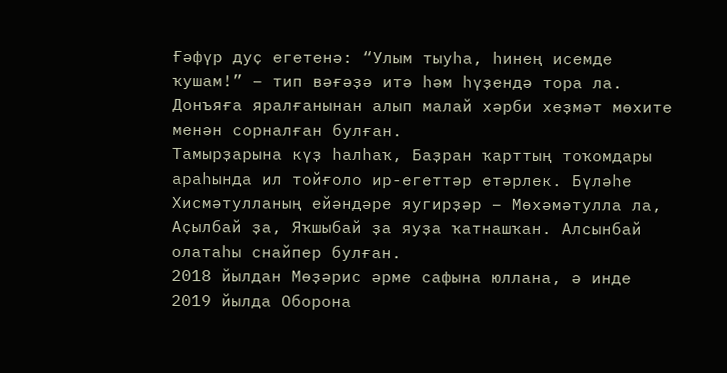Ғәфүр дуҫ егетенә: “Улым тыуһа, һинең исемде ҡушам!” – тип вәғәҙә итә һәм һүҙендә тора ла. Донъяға яралғанынан алып малай хәрби хеҙмәт мөхите менән сорналған булған.
Тамырҙарына күҙ һалһаҡ, Баҙран ҡарттың тоҡомдары араһында ил тойғоло ир-егеттәр етәрлек. Бүләһе Хисмәтулланың ейәндәре яугирҙәр – Мөхәмәтулла ла, Аҫылбай ҙа, Яҡшыбай ҙа яуҙа ҡатнашҡан. Алсынбай олатаһы снайпер булған.
2018 йылдан Мөҙәрис әрме сафына юллана, ә инде 2019 йылда Оборона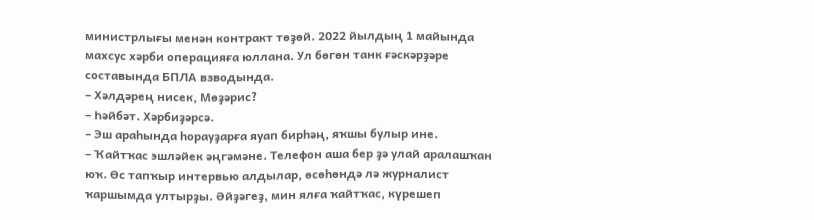министрлығы менән контракт төҙөй. 2022 йылдың 1 майында махсус хәрби операцияға юллана. Ул бөгөн танк ғәскәрҙәре составында БПЛА взводында.
– Хәлдәрең нисек, Мөҙәрис?
– Һәйбәт. Хәрбиҙәрсә.
– Эш араһында һорауҙарға яуап бирһәң, яҡшы булыр ине.
– Ҡайтҡас эшләйек әңгәмәне. Телефон аша бер ҙә улай аралашҡан юҡ. Өс тапҡыр интервью алдылар, өсөһөндә лә журналист ҡаршымда ултырҙы. Әйҙәгеҙ, мин ялға ҡайтҡас, күрешеп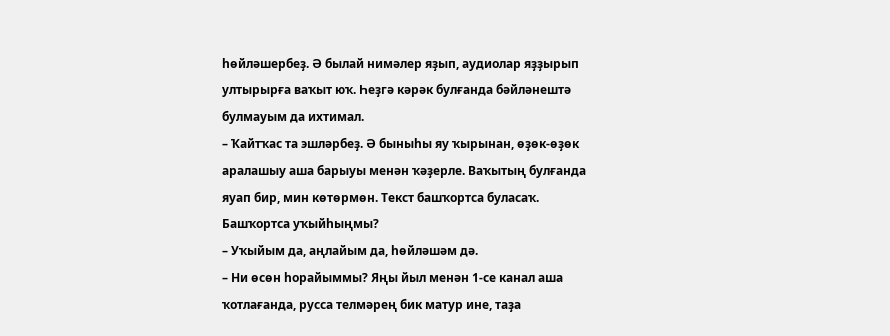һөйләшербеҙ. Ә былай нимәлер яҙып, аудиолар яҙҙырып ултырырға ваҡыт юҡ. Һеҙгә кәрәк булғанда бәйләнештә булмауым да ихтимал.
– Ҡайтҡас та эшләрбеҙ. Ә быныһы яу ҡырынан, өҙөк-өҙөк аралашыу аша барыуы менән ҡәҙерле. Ваҡытың булғанда яуап бир, мин көтөрмөн. Текст башҡортса буласаҡ. Башҡортса уҡыйһыңмы?
– Уҡыйым да, аңлайым да, һөйләшәм дә.
– Ни өсөн һорайыммы? Яңы йыл менән 1-се канал аша ҡотлағанда, русса телмәрең бик матур ине, таҙа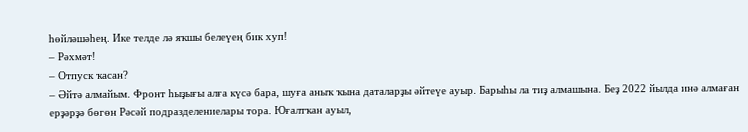һөйләшәһең. Ике телде лә яҡшы белеүең бик хуп!
– Рәхмәт!
– Отпуск ҡасан?
– Әйтә алмайым. Фронт һыҙығы алға күсә бара, шуға аныҡ ҡына даталарҙы әйтеүе ауыр. Барыһы ла тиҙ алмашына. Беҙ 2022 йылда инә алмаған ерҙәрҙә бөгөн Рәсәй подразделениелары тора. Юғалтҡан ауыл,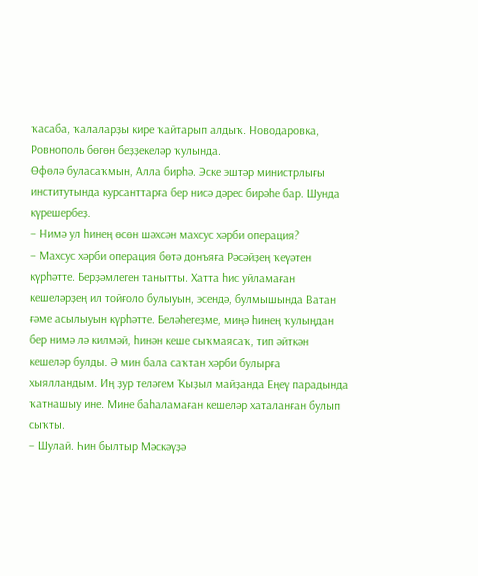ҡасаба, ҡалаларҙы кире ҡайтарып алдыҡ. Новодаровка, Ровнополь бөгөн беҙҙекеләр ҡулында.
Өфөлә буласаҡмын, Алла бирһә. Эске эштәр министрлығы институтында курсанттарға бер нисә дәрес бирәһе бар. Шунда күрешербеҙ.
– Нимә ул һинең өсөн шәхсән махсус хәрби операция?
– Махсус хәрби операция бөтә донъяға Рәсәйҙең ҡеүәтен күрһәтте. Берҙәмлеген танытты. Хатта һис уйламаған кешеләрҙең ил тойғоло булыуын, эсендә, булмышында Ватан ғәме асылыуын күрһәтте. Беләһегеҙме, миңә һинең ҡулыңдан бер нимә лә килмәй, һинән кеше сыҡмаясаҡ, тип әйткән кешеләр булды. Ә мин бала саҡтан хәрби булырға хыялландым. Иң ҙур теләгем Ҡыҙыл майҙанда Еңеү парадында ҡатнашыу ине. Мине баһаламаған кешеләр хаталанған булып сыҡты.
– Шулай. Һин былтыр Мәскәүҙә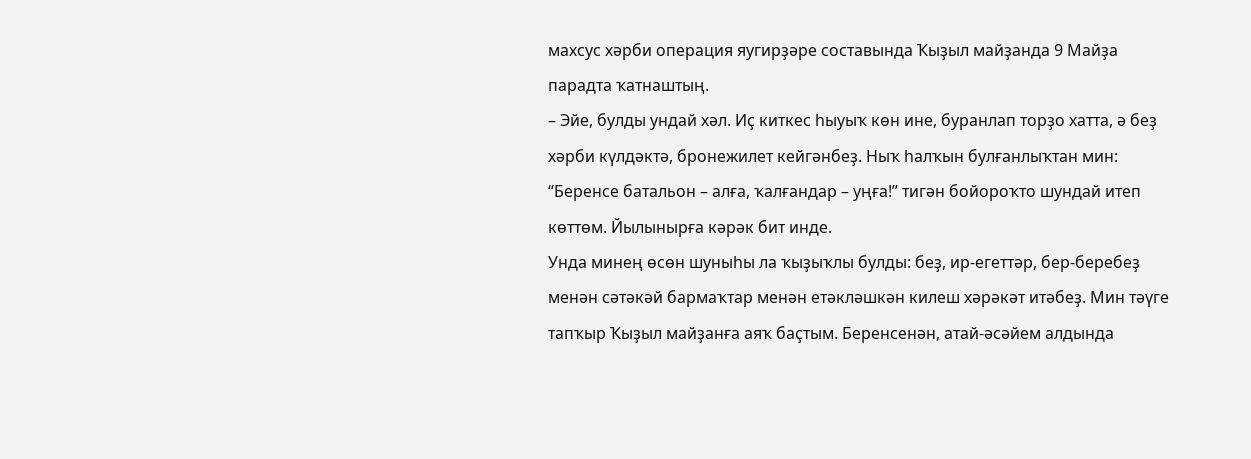махсус хәрби операция яугирҙәре составында Ҡыҙыл майҙанда 9 Майҙа парадта ҡатнаштың.
– Эйе, булды ундай хәл. Иҫ киткес һыуыҡ көн ине, буранлап торҙо хатта, ә беҙ хәрби күлдәктә, бронежилет кейгәнбеҙ. Ныҡ һалҡын булғанлыҡтан мин: “Беренсе батальон – алға, ҡалғандар – уңға!” тигән бойороҡто шундай итеп көттөм. Йылынырға кәрәк бит инде.
Унда минең өсөн шуныһы ла ҡыҙыҡлы булды: беҙ, ир-егеттәр, бер-беребеҙ менән сәтәкәй бармаҡтар менән етәкләшкән килеш хәрәкәт итәбеҙ. Мин тәүге тапҡыр Ҡыҙыл майҙанға аяҡ баҫтым. Беренсенән, атай-әсәйем алдында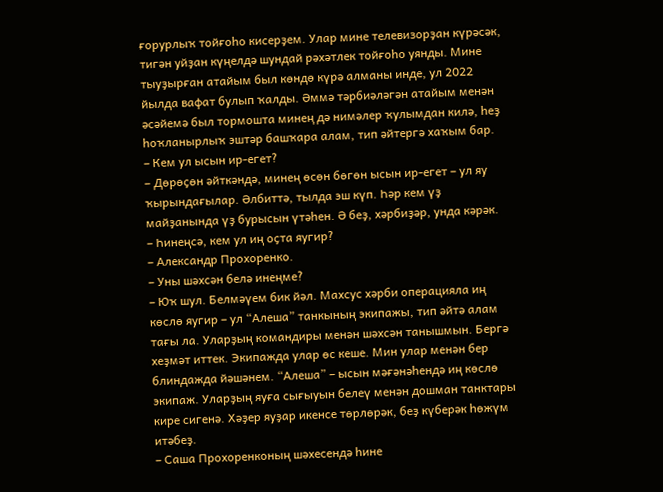ғорурлыҡ тойғоһо кисерҙем. Улар мине телевизорҙан күрәсәк, тигән уйҙан күңелдә шундай рәхәтлек тойғоһо уянды. Мине тыуҙырған атайым был көндө күрә алманы инде, ул 2022 йылда вафат булып ҡалды. Әммә тәрбиәләгән атайым менән әсәйемә был тормошта минең дә нимәлер ҡулымдан килә, һеҙ һоҡланырлыҡ эштәр башҡара алам, тип әйтергә хаҡым бар.
– Кем ул ысын ир-егет?
– Дөрөҫөн әйткәндә, минең өсөн бөгөн ысын ир-егет – ул яу ҡырындағылар. Әлбиттә, тылда эш күп. Һәр кем үҙ майҙанында үҙ бурысын үтәһен. Ә беҙ, хәрбиҙәр, унда кәрәк.
– Һинеңсә, кем ул иң оҫта яугир?
– Александр Прохоренко.
– Уны шәхсән белә инеңме?
– Юҡ шул. Белмәүем бик йәл. Махсус хәрби операцияла иң көслө яугир – ул “Алеша” танкының экипажы, тип әйтә алам тағы ла. Уларҙың командиры менән шәхсән танышмын. Бергә хеҙмәт иттек. Экипажда улар өс кеше. Мин улар менән бер блиндажда йәшәнем. “Алеша” – ысын мәғәнәһендә иң көслө экипаж. Уларҙың яуға сығыуын белеү менән дошман танктары кире сигенә. Хәҙер яуҙар икенсе төрлөрәк, беҙ күберәк һөжүм итәбеҙ.
– Саша Прохоренконың шәхесендә һине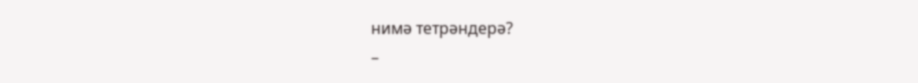нимә тетрәндерә?
–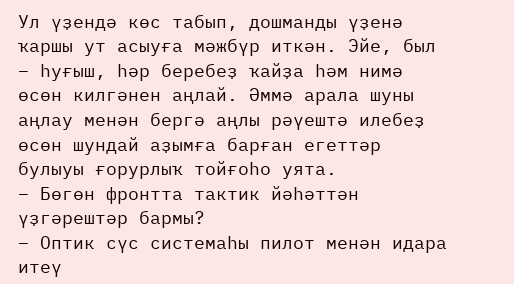Ул үҙендә көс табып, дошманды үҙенә ҡаршы ут асыуға мәжбүр иткән. Эйе, был – һуғыш, һәр беребеҙ ҡайҙа һәм нимә өсөн килгәнен аңлай. Әммә арала шуны аңлау менән бергә аңлы рәүештә илебеҙ өсөн шундай аҙымға барған егеттәр булыуы ғорурлыҡ тойғоһо уята.
– Бөгөн фронтта тактик йәһәттән үҙгәрештәр бармы?
– Оптик сүс системаһы пилот менән идара итеү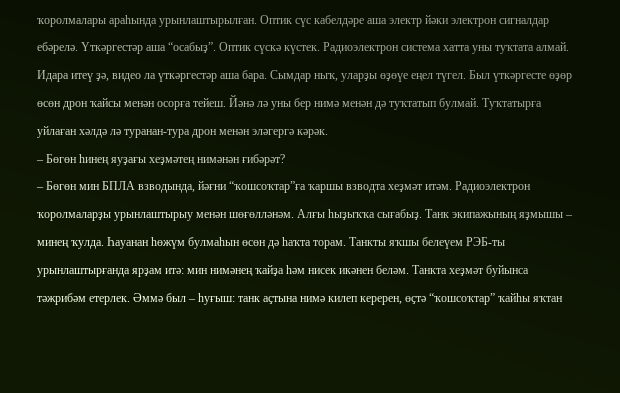ҡоролмалары араһында урынлаштырылған. Оптик сүс кабелдәре аша электр йәки электрон сигналдар ебәрелә. Үткәргестәр аша “осабыҙ”. Оптик сүскә күстек. Радиоэлектрон система хатта уны туҡтата алмай. Идара итеү ҙә, видео ла үткәргестәр аша бара. Сымдар ныҡ, уларҙы өҙөүе еңел түгел. Был үткәргесте өҙөр өсөн дрон ҡайсы менән осорға тейеш. Йәнә лә уны бер нимә менән дә туҡтатып булмай. Туҡтатырға уйлаған хәлдә лә туранан-тура дрон менән эләгергә кәрәк.
– Бөгөн һинең яуҙағы хеҙмәтең нимәнән ғибәрәт?
– Бөгөн мин БПЛА взводында, йәғни “ҡошсоҡтар”ға ҡаршы взводта хеҙмәт итәм. Радиоэлектрон ҡоролмаларҙы урынлаштырыу менән шөғөлләнәм. Алғы һыҙыҡҡа сығабыҙ. Танк экипажының яҙмышы – минең ҡулда. Һауанан һөжүм булмаһын өсөн дә һаҡта торам. Танкты яҡшы белеүем РЭБ-ты урынлаштырғанда ярҙам итә: мин нимәнең ҡайҙа һәм нисек икәнен беләм. Танкта хеҙмәт буйынса тәжрибәм етерлек. Әммә был – һуғыш: танк аҫтына нимә килеп керерен, өҫтә “ҡошсоҡтар” ҡайһы яҡтан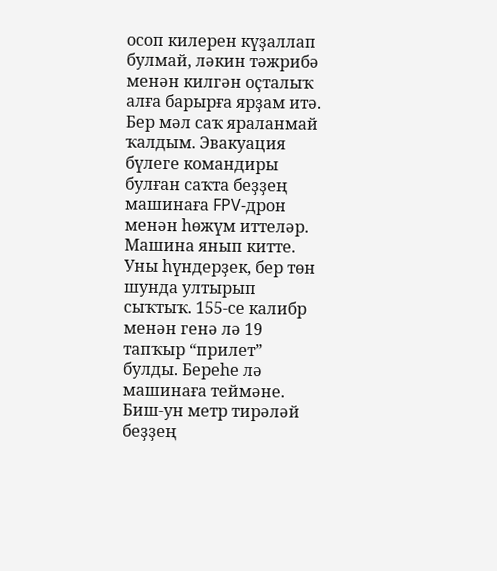осоп килерен күҙаллап булмай, ләкин тәжрибә менән килгән оҫталыҡ алға барырға ярҙам итә.
Бер мәл саҡ яраланмай ҡалдым. Эвакуация бүлеге командиры булған саҡта беҙҙең машинаға FPV-дрон менән һөжүм иттеләр. Машина янып китте. Уны һүндерҙек, бер төн шунда ултырып сыҡтыҡ. 155-се калибр менән генә лә 19 тапҡыр “прилет” булды. Береһе лә машинаға теймәне. Биш-ун метр тирәләй беҙҙең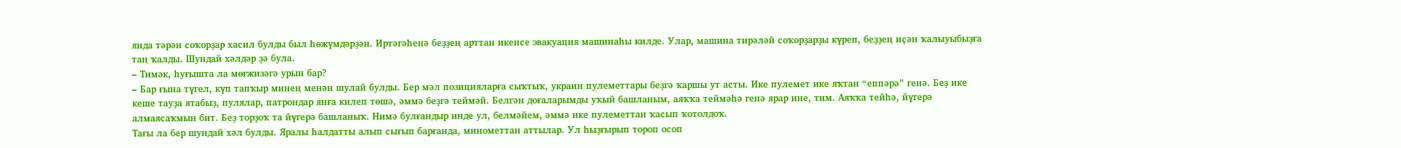янда тәрән соҡорҙар хасил булды был һөжүмдәрҙән. Иртәгәһенә беҙҙең арттан икенсе эвакуация машинаһы килде. Улар, машина тирәләй соҡорҙарҙы күреп, беҙҙең иҫән ҡалыуыбыҙға таң ҡалды. Шундай хәлдәр ҙә була.
– Тимәк, һуғышта ла мөғжизәгә урын бар?
– Бар ғына түгел, күп тапҡыр минең менән шулай булды. Бер мәл позицияларға сыҡтыҡ, украин пулеметтары беҙгә ҡаршы ут асты. Ике пулемет ике яҡтан “еппәрә” генә. Беҙ ике кеше тауҙа ятабыҙ, пулялар, патрондар янға килеп төшә, әммә беҙгә теймәй. Белгән доғаларымды уҡый башланым, аяҡҡа теймәһә генә ярар ине, тим. Аяҡҡа тейһә, йүгерә алмаясаҡмын бит. Беҙ торҙоҡ та йүгерә башланыҡ. Нимә булғандыр инде ул, белмәйем, әммә ике пулеметтан ҡасып ҡотолдоҡ.
Тағы ла бер шундай хәл булды. Яралы һалдатты алып сығып барғанда, минометтан аттылар. Ул һыҙғырып тороп осоп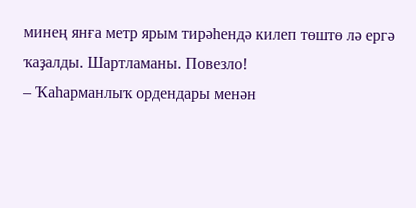минең янға метр ярым тирәһендә килеп төштө лә ергә ҡаҙалды. Шартламаны. Повезло!
– Ҡаһарманлыҡ ордендары менән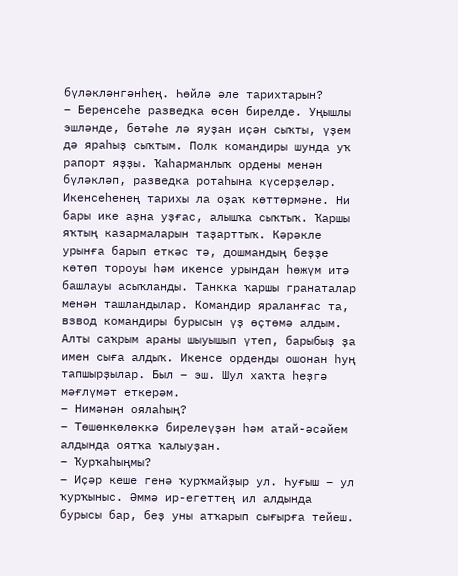бүләкләнгәнһең. Һөйлә әле тарихтарын?
– Беренсеһе разведка өсөн бирелде. Уңышлы эшләнде, бөтәһе лә яуҙан иҫән сыҡты, үҙем дә яраһыҙ сыҡтым. Полк командиры шунда уҡ рапорт яҙҙы. Ҡаһарманлыҡ ордены менән бүләкләп, разведка ротаһына күсерҙеләр.
Икенсеһенең тарихы ла оҙаҡ көттөрмәне. Ни бары ике аҙна уҙғас, алышҡа сыҡтыҡ. Ҡаршы яҡтың казармаларын таҙарттыҡ. Кәрәкле урынға барып еткәс тә, дошмандың беҙҙе көтөп тороуы һәм икенсе урындан һөжүм итә башлауы асыҡланды. Танкка ҡаршы гранаталар менән ташландылар. Командир яраланғас та, взвод командиры бурысын үҙ өҫтөмә алдым. Алты саҡрым араны шыуышып үтеп, барыбыҙ ҙа имен сыға алдыҡ. Икенсе орденды ошонан һуң тапшырҙылар. Был – эш. Шул хаҡта һеҙгә мәғлүмәт еткерәм.
– Нимәнән оялаһың?
– Төшөнкөлөккә бирелеүҙән һәм атай-әсәйем алдында оятҡа ҡалыуҙан.
– Ҡурҡаһыңмы?
– Иҫәр кеше генә ҡурҡмайҙыр ул. Һуғыш – ул ҡурҡыныс. Әммә ир-егеттең ил алдында бурысы бар, беҙ уны атҡарып сығырға тейеш.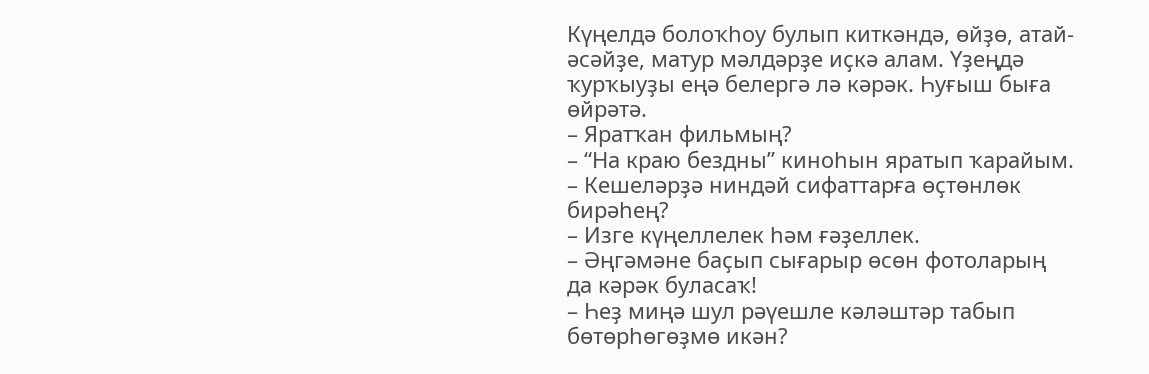Күңелдә болоҡһоу булып киткәндә, өйҙө, атай-әсәйҙе, матур мәлдәрҙе иҫкә алам. Үҙеңдә ҡурҡыуҙы еңә белергә лә кәрәк. Һуғыш быға өйрәтә.
– Яратҡан фильмың?
– “На краю бездны” киноһын яратып ҡарайым.
– Кешеләрҙә ниндәй сифаттарға өҫтөнлөк бирәһең?
– Изге күңеллелек һәм ғәҙеллек.
– Әңгәмәне баҫып сығарыр өсөн фотоларың да кәрәк буласаҡ!
– Һеҙ миңә шул рәүешле кәләштәр табып бөтөрһөгөҙмө икән?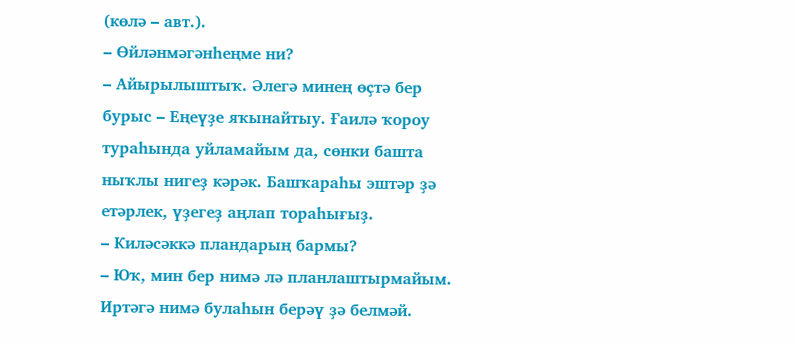(көлә – авт.).
– Өйләнмәгәнһеңме ни?
– Айырылыштыҡ. Әлегә минең өҫтә бер бурыс – Еңеүҙе яҡынайтыу. Ғаилә ҡороу тураһында уйламайым да, сөнки башта ныҡлы нигеҙ кәрәк. Башҡараһы эштәр ҙә етәрлек, үҙегеҙ аңлап тораһығыҙ.
– Киләсәккә пландарың бармы?
– Юҡ, мин бер нимә лә планлаштырмайым. Иртәгә нимә булаһын берәү ҙә белмәй.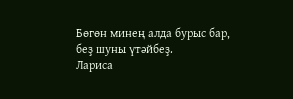Бөгөн минең алда бурыс бар, беҙ шуны үтәйбеҙ.
Лариса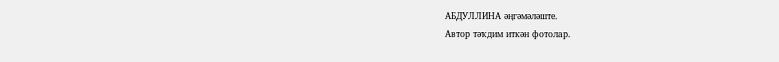АБДУЛЛИНА әңгәмәләште.
Автор тәҡдим иткән фотолар.